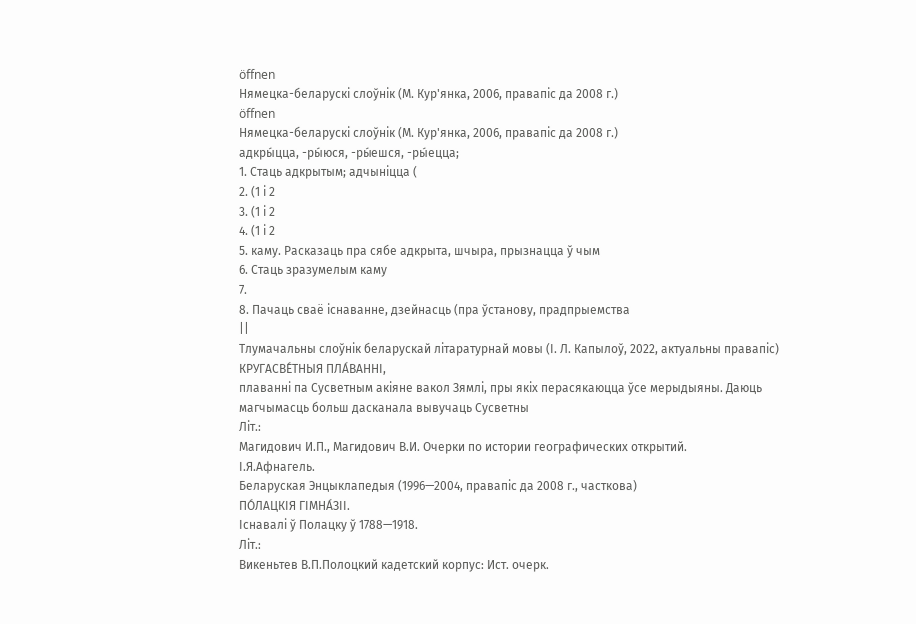öffnen
Нямецка-беларускі слоўнік (М. Кур'янка, 2006, правапіс да 2008 г.)
öffnen
Нямецка-беларускі слоўнік (М. Кур'янка, 2006, правапіс да 2008 г.)
адкры́цца, -ры́юся, -ры́ешся, -ры́ецца;
1. Стаць адкрытым; адчыніцца (
2. (1 і 2
3. (1 і 2
4. (1 і 2
5. каму. Расказаць пра сябе адкрыта, шчыра, прызнацца ў чым
6. Стаць зразумелым каму
7.
8. Пачаць сваё існаванне, дзейнасць (пра ўстанову, прадпрыемства
||
Тлумачальны слоўнік беларускай літаратурнай мовы (І. Л. Капылоў, 2022, актуальны правапіс)
КРУГАСВЕ́ТНЫЯ ПЛА́ВАННІ,
плаванні па Сусветным акіяне вакол Зямлі, пры якіх перасякаюцца ўсе мерыдыяны. Даюць магчымасць больш дасканала вывучаць Сусветны
Літ.:
Магидович И.П., Магидович В.И. Очерки по истории географических открытий.
І.Я.Афнагель.
Беларуская Энцыклапедыя (1996—2004, правапіс да 2008 г., часткова)
ПО́ЛАЦКІЯ ГІМНА́ЗІІ.
Існавалі ў Полацку ў 1788—1918.
Літ.:
Викеньтев В.П.Полоцкий кадетский корпус: Ист. очерк.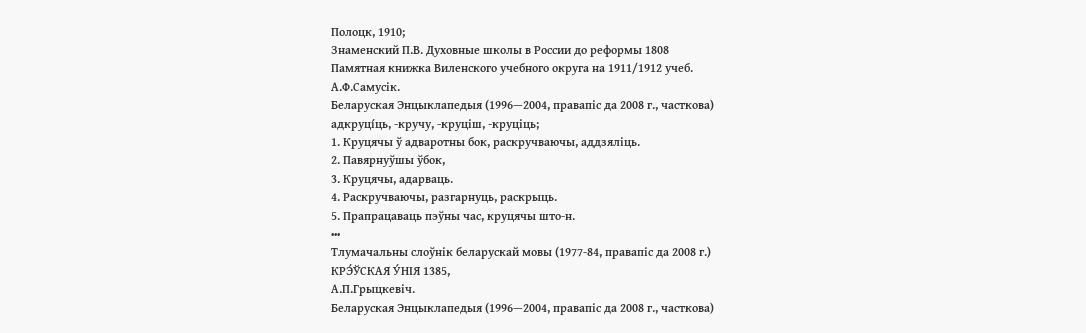Полоцк, 1910;
Знаменский П.В. Духовные школы в России до реформы 1808
Памятная книжка Виленского учебного округа на 1911/1912 учеб.
А.Ф.Самусік.
Беларуская Энцыклапедыя (1996—2004, правапіс да 2008 г., часткова)
адкруці́ць, ‑кручу, ‑круціш, ‑круціць;
1. Круцячы ў адваротны бок, раскручваючы, аддзяліць.
2. Павярнуўшы ўбок,
3. Круцячы, адарваць.
4. Раскручваючы, разгарнуць, раскрыць.
5. Прапрацаваць пэўны час, круцячы што‑н.
•••
Тлумачальны слоўнік беларускай мовы (1977-84, правапіс да 2008 г.)
КРЭ́ЎСКАЯ У́НІЯ 1385,
А.П.Грыцкевіч.
Беларуская Энцыклапедыя (1996—2004, правапіс да 2008 г., часткова)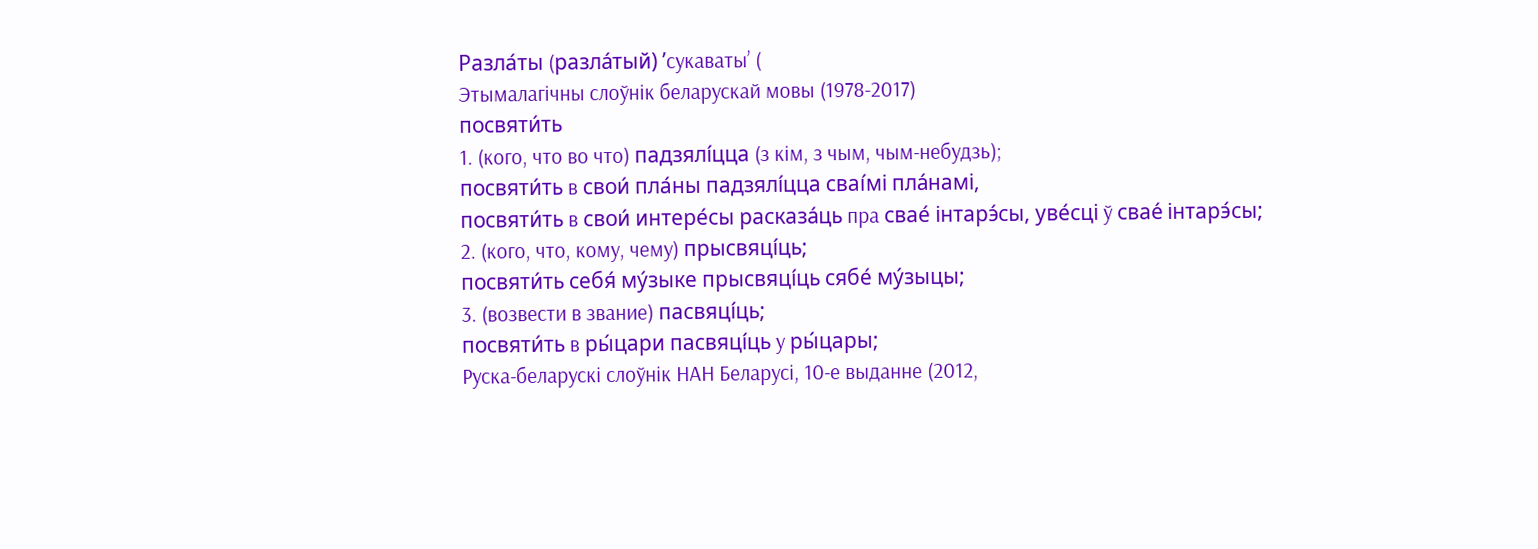Разла́ты (разла́тый) ’сукаваты’ (
Этымалагічны слоўнік беларускай мовы (1978-2017)
посвяти́ть
1. (кого, что во что) падзялі́цца (з кім, з чым, чым-небудзь);
посвяти́ть в свои́ пла́ны падзялі́цца сваі́мі пла́намі,
посвяти́ть в свои́ интере́сы расказа́ць пра свае́ інтарэ́сы, уве́сці ў свае́ інтарэ́сы;
2. (кого, что, кому, чему) прысвяці́ць;
посвяти́ть себя́ му́зыке прысвяці́ць сябе́ му́зыцы;
3. (возвести в звание) пасвяці́ць;
посвяти́ть в ры́цари пасвяці́ць у ры́цары;
Руска-беларускі слоўнік НАН Беларусі, 10-е выданне (2012,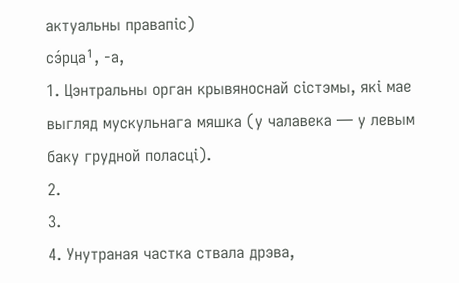актуальны правапіс)
сэ́рца¹, -а,
1. Цэнтральны орган крывяноснай сістэмы, які мае выгляд мускульнага мяшка (у чалавека — у левым баку грудной поласці).
2.
3.
4. Унутраная частка ствала дрэва,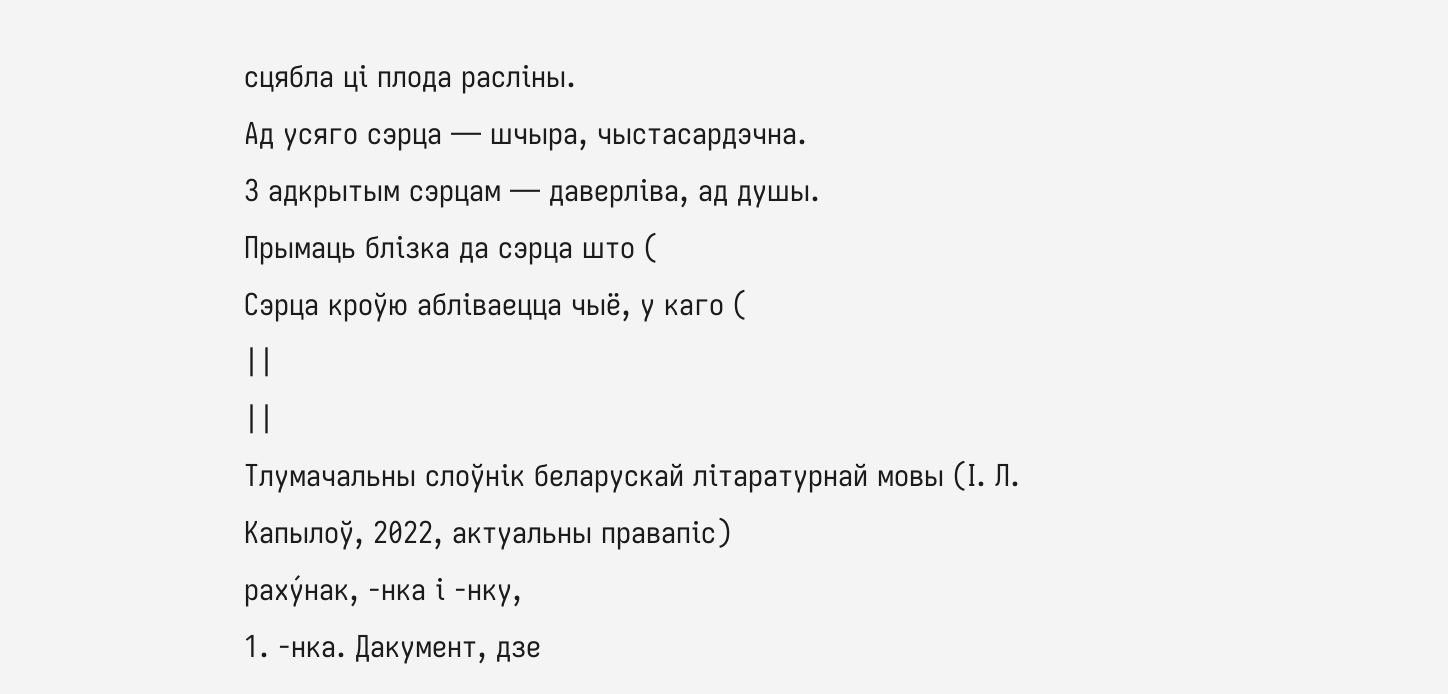сцябла ці плода расліны.
Ад усяго сэрца — шчыра, чыстасардэчна.
З адкрытым сэрцам — даверліва, ад душы.
Прымаць блізка да сэрца што (
Сэрца кроўю абліваецца чыё, у каго (
||
||
Тлумачальны слоўнік беларускай літаратурнай мовы (І. Л. Капылоў, 2022, актуальны правапіс)
раху́нак, ‑нка і ‑нку,
1. ‑нка. Дакумент, дзе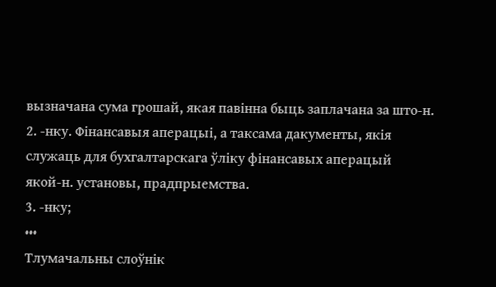вызначана сума грошай, якая павінна быць заплачана за што‑н.
2. ‑нку. Фінансавыя аперацыі, а таксама дакументы, якія служаць для бухгалтарскага ўліку фінансавых аперацый якой‑н. установы, прадпрыемства.
3. ‑нку;
•••
Тлумачальны слоўнік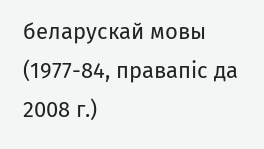беларускай мовы (1977-84, правапіс да 2008 г.)